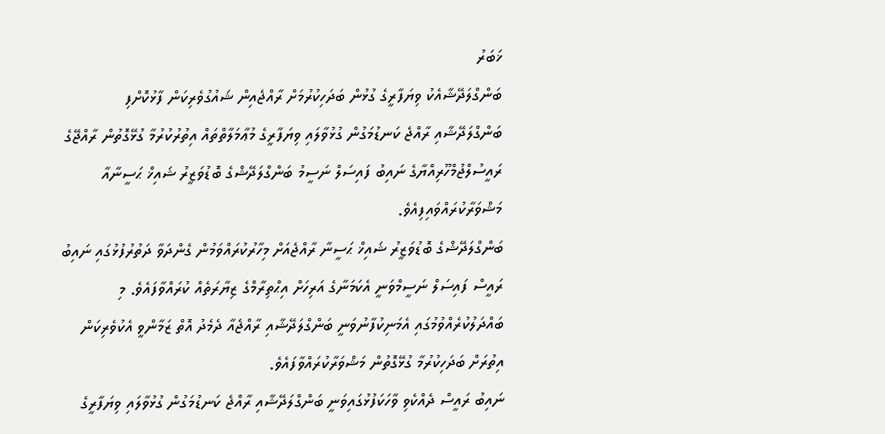ޚަބަރު
ބަންގްލަދޭޝާއެކު ވިޔަފާރީގެ ގުޅުން ބަދަހިކުރުމަށް ރާއްޖެއިން ޝައުގުވެރިކަން ފާޅުކޮށްފި
ބަންގްލަދޭޝާއި ރާއްޖެ ކަނޑުމަގުން ގުޅުވާލައި ވިޔަފާރީގެ މުޢާމަލާތްތައް އިތުރުކުރުމާ ގުޅޭގޮތުން ރާއްޖޭގެ ރައީސުލްޖުމްހޫރިއްޔާގެ ނައިބު ފައިސަލް ނަސީމު ބަންގްލަދޭޝްގެ ބޮޑުވަޒީރު ޝައިޚް ޙަސީނާއާ މަޝްވަރާކުރައްވައިފިއެވެ.
ބަންގްލަދޭޝްގެ ބޮޑުވަޒީރު ޝައިޚް ޙަސީނާ ރާއްޖެއަށް މިހާރުކުރައްވަމުން ގެންދަވާ ދަތުރުފުޅުގައި ނައިބު ރައީސް ފައިސަލް ނަސީމްވަނީ އެކަމަނާގެ އަރިހަށް އިޙްތިރާމްގެ ޒިޔާރަތެއް ކުރައްވާފައެވެ. މި ބައްދަލުކުރެއްވުމުގައި އެމަނިކުފާނުވަނީ ބަންގްލަދޭޝާއި ރާއްޖެއާ ދެމެދު އޮތް ޒަމާންވީ އެކުވެރިކަން އިތުރަށް ބަދަހިކުރުމާ ގުޅޭގޮތުން މަޝްވަރާކުރައްވާފައެވެ.
ނައިބު ރައީސް ދެއްކެވި ވާހަކަފުޅުގައިވަނީ ބަންގްލަދޭޝާއި ރާއްޖެ ކަނޑުމަގުން ގުޅުވާލައި ވިޔަފާރީގެ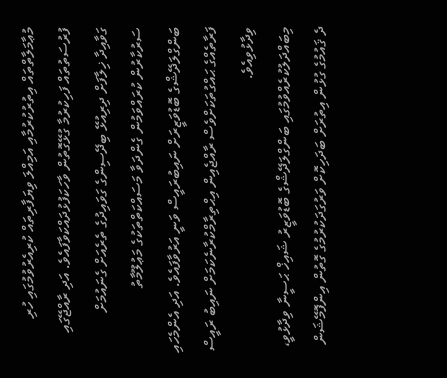މުޢާމަލާތްތައް އިތުރުކުރުމާއި އަމިއްލަ ވިޔަފާރިތައް ކުރިއެރުވުމުގައި ހުރި ފުރުސަތުތައް ފަހިކުރުމާ ގުޅޭގޮތުން ވާހަކަފުޅުދައްކަވާފައެވެ. އަދި ރާއްޖޭގައި ގަވާއިދާ ޚިލާފަށް ދިރިއުޅޭ ބިދޭސިންގެ ގަވައިދުގެ ތެރެއަށް ގެނައުމަށް ސަރުކާރުން ކުރައްވަމުން ގެންދަވާ މަސައްކަތްތަކުގެ މަޢުލޫމާތު ބަންގްލަދޭޝްގެ ބޮޑުވަޒީރަށް ނައިބުރައީސް ވަނީ އަރުވާފައެވެ. އަދި އެންމެހައި ފަރާތެއްގެ ޙައްގުތަކަށްވެސް ރާއްޖެއިން އިޙްތިރާމްކުރާނެކަމަށް ނައިބު ރައީސް ވިދާޅުވިއެވެ.
މިބައްދަލުކުރެއްވުމުގައި ބަންގްލަދޭޝްގެ ބޮޑުވަޒީރު ޝައިޚް ޙަސީނާ ވިދާޅުވީ، ދެ ޤައުމުގެ ގުޅުން އިތުރަށް ބަދަހިކޮށް ވަރުގަދަކުރުމުގެ ގޮތުން އިންފޮމޭޝަން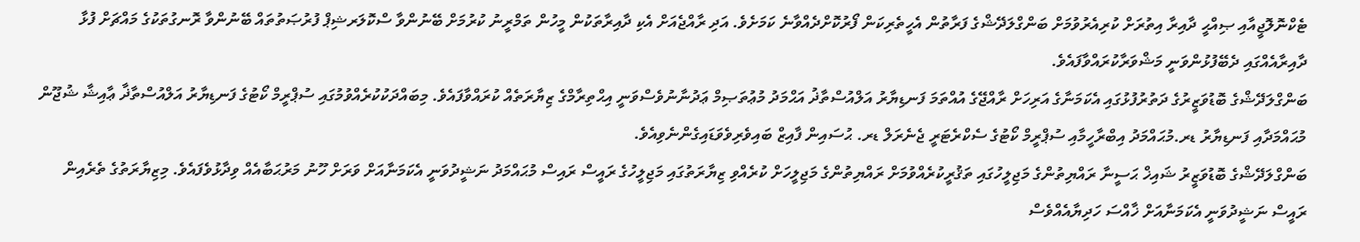ޓެކްނޮލޮޖީއާއި ޞިއްޙީ ދާއިރާ އިތުރަށް ކުރިއެރުވުމަށް ބަންގްލަދޭޝްގެ ފަރާތުން އެހީތެރިކަން ފޯރުކޮށްދެއްވާނެ ކަމަށެވެ. އަދި ރާއްޖެއަށް އެކި ދާއިރާތަކުން މީހުން ތަމްރީނު ކުރުމަށް ބޭނުންވާ ސްކޮލަރޝިޕް ފުރުޞަތުތައް ބޭނުންވާ ރޮނގުތަކުގެ މައްޗަށް ފުޅާ ދާއިރާއެއްގައި ދެބޭފުޅުންވަނީ މަޝްވަރާކުރައްވާފައެވެ.
ބަންގްލަދޭޝްގެ ބޮޑުވަޒީރުގެ ދަތުރުފުޅުގައި އެކަމަނާގެ އަރިހަށް ރާއްޖޭގެ އުއްތަމަ ފަނޑިޔާރު އަލްއުސްތާޛު އަޙްމަދު މުޢުތަޞިމް ޢަދުނާނުވެސްވަނީ އިޙްތިރާމްގެ ޒިޔާރަތެއް ކުރައްވާފައެވެ. މިބައްދަކުކުރެއްވުމުގައި ސުޕްރީމް ކޯޓުގެ ފަނޑިޔާރު އަލްއުސްތާޛާ ޢާއިޝާ ޝުޖޫން މުޙައްމަދާއި ފަނޑިޔާރު ޑރ.މުޙައްމަދު އިބްރާހީމާއި ސުޕްރީމް ކޯޓުގެ ސެކްރެޓަރީ ޖެނެރަލް ޑރ. ޙުސައިން ފާއިޒް ބައިވެރިވެވަޑައިގެންނެވިއެވެ.
ބަންގްލަދޭޝްގެ ބޮޑުވަޒީރު ޝައިޚް ޙަސީނާ ރައްޔިތުންގެ މަޖިލީހުގައި ތަޤުރީކުރެއްވުމަށް ރައްޔިތުންގެ މަޖިލީހަށް ކުރެއްވި ޒިޔާރަތުގައި މަޖިލީހުގެ ރައީސް ރައިސް މުޙައްމަދު ނަޝީދުވަނީ އެކަމަނާއަށް ވަރަށް ހޫނު މަރުޙަބާއެއް ވިދާޅުވެފައެވެ. މިޒިޔާރަތުގެ ތެރެއިން ރައީސް ނަޝީދުވަނީ އެކަމަނާއަށް ޚާއްސަ ހަދިޔާއެއްވެސް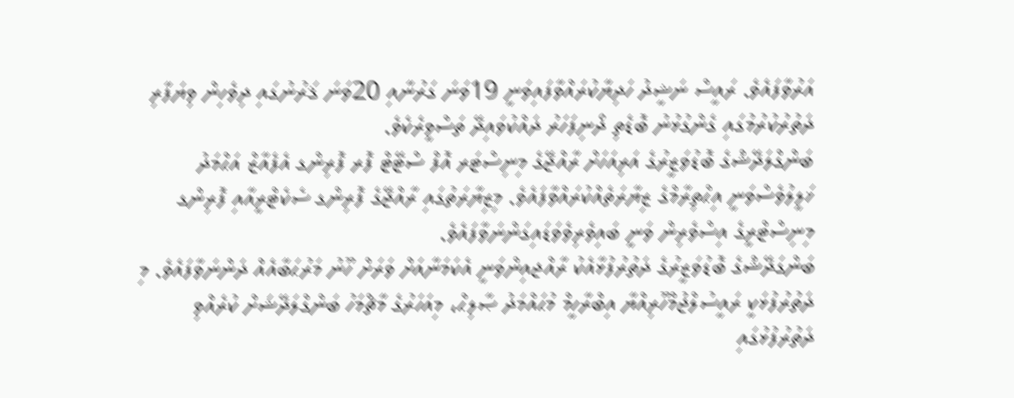އަރުވާފައެވެ. ރައީސް ނަޝީދު ހަދިޔާކުރައްވާފައިވަނީ 19ވަނަ ގަރުނާއި 20ވަނަ ޤަރުނުގައި ދިވެހިން ވިޔަފާރި ދަތުރުކުރުމުގައި ގެންގުޅުނު ބޮޑެތި ދޯނިފަހަރު ދައްކުވައިދޭ ތަސްވީރެކެވެ.
ބަންގްލަދޭޝްގެ ބޮޑުވަޒީރުގެ އަރިއަހަށް ރާއްޖޭގެ މިނިސްޓަރ އޮފް ސްޓޭޓް ފޮރ ފޮރިންގ އެފެއާޒް އަޙްމަދު ޚަލީލުވެސްވަނީ އިޙްތިރާމްގެ ޒިޔާރަތެއްކުރައްވާފައެވެ. މިޒިޔާރަތުގައި ރާއްޖޭގެ ފޮރިންގ ސެކެޓްރީއާއި ފޮރިންގ މިނިސްޓްރީގެ އިސްވެރިން ވަނީ ބައިވެރިވެވަޑައިގަންނަވާފައެވެ.
ބަންގަދޭޝްގެ ބޮޑުވަޒީރުގެ ދަތުރުފުޅާއެކު ރާއްޖއިންވަނީ އެކަމަނާއަށް ވަރަށް ހޫނު މަރުޙަބާއެއް ދަންނަވާފައެވެ. މި ދަތުރުފުޅަކީ ރައީސުލްޖުމްހޫރިއްޔާ އިބްރާހީމް މުޙައްމަދު ޞާލިޙް، މިއަހަރުގެ މާޗްމަހު ބަންގްލަދޭޝަށް ކުރެއްވި ދަތުރުފުޅުގައި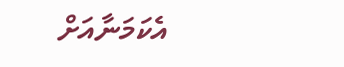އެކަމަނާއަށް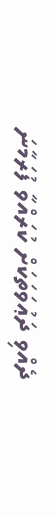ދެއްވި ދަޢުވަތަކަށް ކުރައްވާ ފުރަމާނަ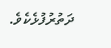ދަތުރުފުޅެކެވެ.